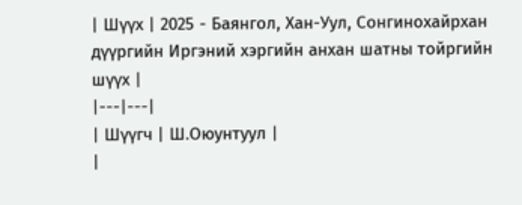| Шүүх | 2025 - Баянгол, Хан-Уул, Сонгинохайрхан дүүргийн Иргэний хэргийн анхан шатны тойргийн шүүх |
|---|---|
| Шүүгч | Ш.Оюунтуул |
|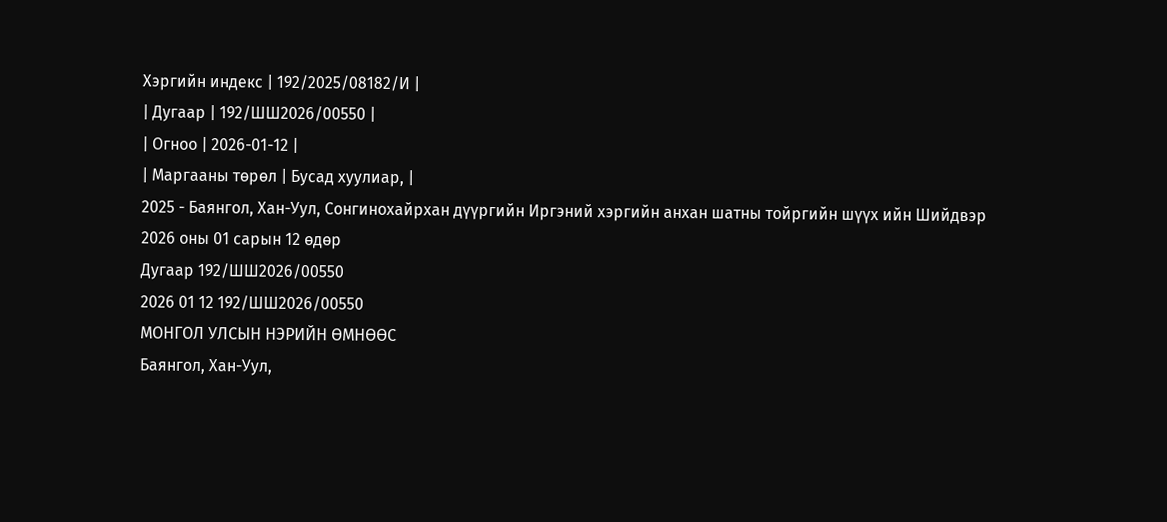Хэргийн индекс | 192/2025/08182/И |
| Дугаар | 192/ШШ2026/00550 |
| Огноо | 2026-01-12 |
| Маргааны төрөл | Бусад хуулиар, |
2025 - Баянгол, Хан-Уул, Сонгинохайрхан дүүргийн Иргэний хэргийн анхан шатны тойргийн шүүх ийн Шийдвэр
2026 оны 01 сарын 12 өдөр
Дугаар 192/ШШ2026/00550
2026 01 12 192/ШШ2026/00550
МОНГОЛ УЛСЫН НЭРИЙН ӨМНӨӨС
Баянгол, Хан-Уул,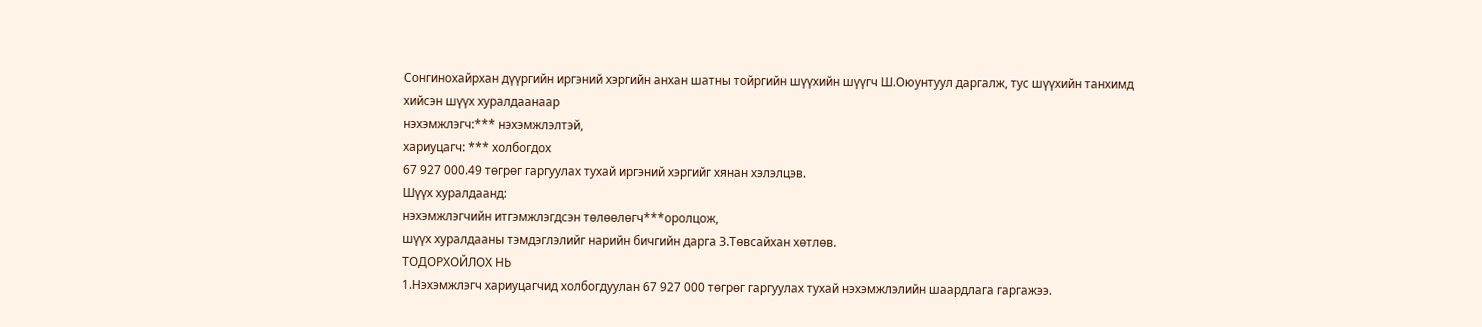Сонгинохайрхан дүүргийн иргэний хэргийн анхан шатны тойргийн шүүхийн шүүгч Ш.Оюунтуул даргалж, тус шүүхийн танхимд хийсэн шүүх хуралдаанаар
нэхэмжлэгч:*** нэхэмжлэлтэй,
хариуцагч: *** холбогдох
67 927 000.49 төгрөг гаргуулах тухай иргэний хэргийг хянан хэлэлцэв.
Шүүх хуралдаанд:
нэхэмжлэгчийн итгэмжлэгдсэн төлөөлөгч***оролцож,
шүүх хуралдааны тэмдэглэлийг нарийн бичгийн дарга З.Төвсайхан хөтлөв.
ТОДОРХОЙЛОХ НЬ
1.Нэхэмжлэгч хариуцагчид холбогдуулан 67 927 000 төгрөг гаргуулах тухай нэхэмжлэлийн шаардлага гаргажээ.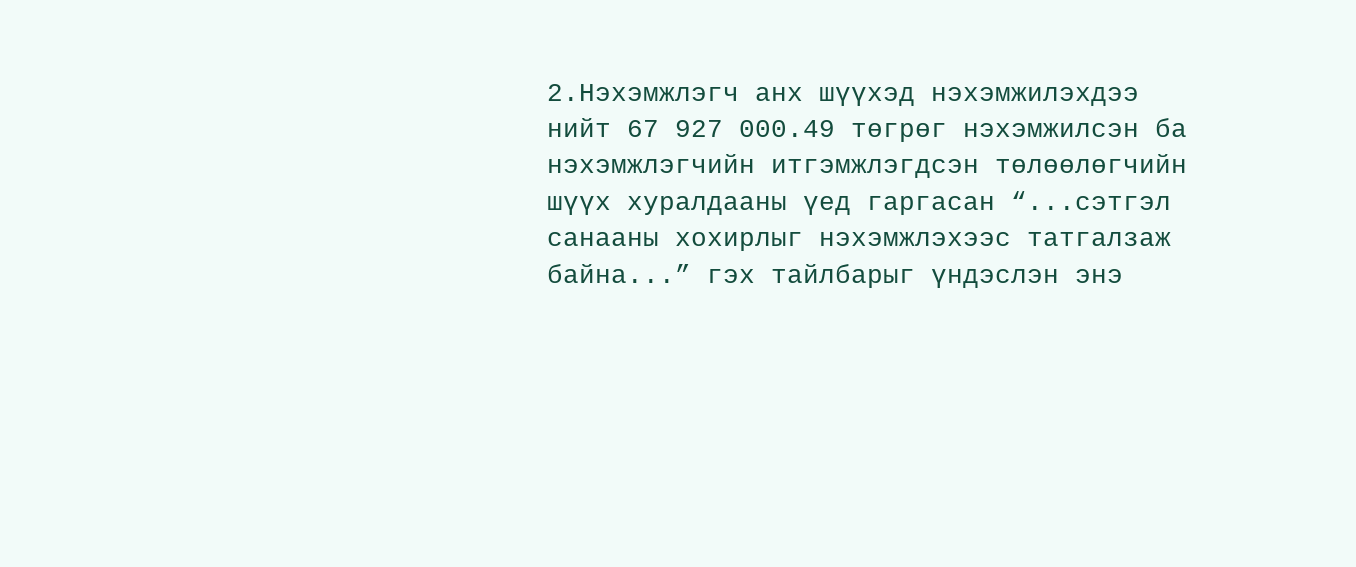2.Нэхэмжлэгч анх шүүхэд нэхэмжилэхдээ нийт 67 927 000.49 төгрөг нэхэмжилсэн ба нэхэмжлэгчийн итгэмжлэгдсэн төлөөлөгчийн шүүх хуралдааны үед гаргасан “...сэтгэл санааны хохирлыг нэхэмжлэхээс татгалзаж байна...” гэх тайлбарыг үндэслэн энэ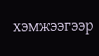хэмжээгээр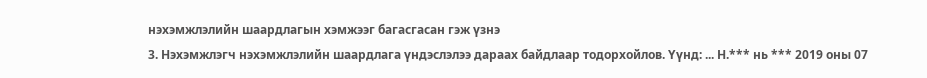нэхэмжлэлийн шаардлагын хэмжээг багасгасан гэж үзнэ
3. Нэхэмжлэгч нэхэмжлэлийн шаардлага үндэслэлээ дараах байдлаар тодорхойлов. Үүнд: ... Н.*** нь *** 2019 оны 07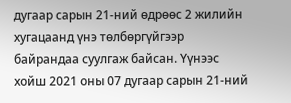дугаар сарын 21-ний өдрөөс 2 жилийн хугацаанд үнэ төлбөргүйгээр байрандаа суулгаж байсан. Үүнээс хойш 2021 оны 07 дугаар сарын 21-ний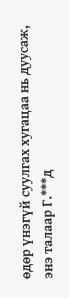өдөр үнэгүй суулгах хугацаа нь дуусаж, энэ талаар Г.***д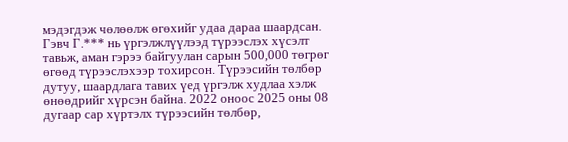мэдэгдэж чөлөөлж өгөхийг удаа дараа шаардсан. Гэвч Г.*** нь үргэлжлүүлээд түрээслэх хүсэлт тавьж, аман гэрээ байгуулан сарын 500,000 төгрөг өгөөд түрээслэхээр тохирсон. Түрээсийн төлбөр дутуу, шаардлага тавих үед үргэлж худлаа хэлж өнөөдрийг хүрсэн байна. 2022 оноос 2025 оны 08 дугаар сар хүртэлх түрээсийн төлбөр,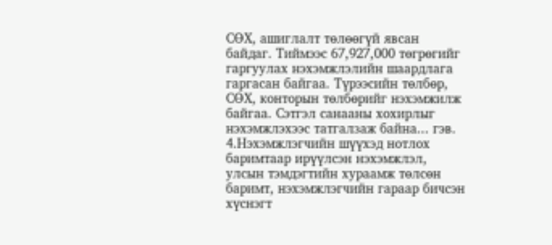СӨХ, ашиглалт төлөөгүй явсан байдаг. Тиймээс 67,927,000 төгрөгийг гаргуулах нэхэмжлэлийн шаардлага гаргасан байгаа. Түрээсийн төлбөр, СӨХ, конторын төлбөрийг нэхэмжилж байгаа. Сэтгэл санааны хохирлыг нэхэмжлэхээс татгалзаж байна... гэв.
4.Нэхэмжлэгчийн шүүхэд нотлох баримтаар ирүүлсэн нэхэмжлэл, улсын тэмдэгтийн хураамж төлсөн баримт, нэхэмжлэгчийн гараар бичсэн хүснэгт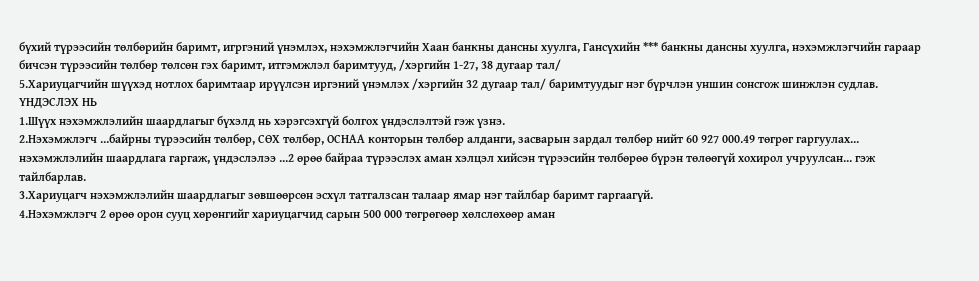бүхий түрээсийн төлбөрийн баримт, игргэний үнэмлэх, нэхэмжлэгчийн Хаан банкны дансны хуулга, Гансүхийн *** банкны дансны хуулга, нэхэмжлэгчийн гараар бичсэн түрээсийн төлбөр төлсөн гэх баримт, итгэмжлэл баримтууд, /хэргийн 1-27, 38 дугаар тал/
5.Хариуцагчийн шүүхэд нотлох баримтаар ирүүлсэн иргэний үнэмлэх /хэргийн 32 дугаар тал/ баримтуудыг нэг бүрчлэн уншин сонсгож шинжлэн судлав.
ҮНДЭСЛЭХ НЬ
1.Шүүх нэхэмжлэлийн шаардлагыг бүхэлд нь хэрэгсэхгүй болгох үндэслэлтэй гэж үзнэ.
2.Нэхэмжлэгч ...байрны түрээсийн төлбөр, СӨХ төлбөр, ОСНАА конторын төлбөр алданги, засварын зардал төлбөр нийт 60 927 000.49 төгрөг гаргуулах... нэхэмжлэлийн шаардлага гаргаж, үндэслэлээ ...2 өрөө байраа түрээслэх аман хэлцэл хийсэн түрээсийн төлбөрөө бүрэн төлөөгүй хохирол учруулсан... гэж тайлбарлав.
3.Хариуцагч нэхэмжлэлийн шаардлагыг зөвшөөрсөн эсхүл татгалзсан талаар ямар нэг тайлбар баримт гаргаагүй.
4.Нэхэмжлэгч 2 өрөө орон сууц хөрөнгийг хариуцагчид сарын 500 000 төгрөгөөр хөлслөхөөр аман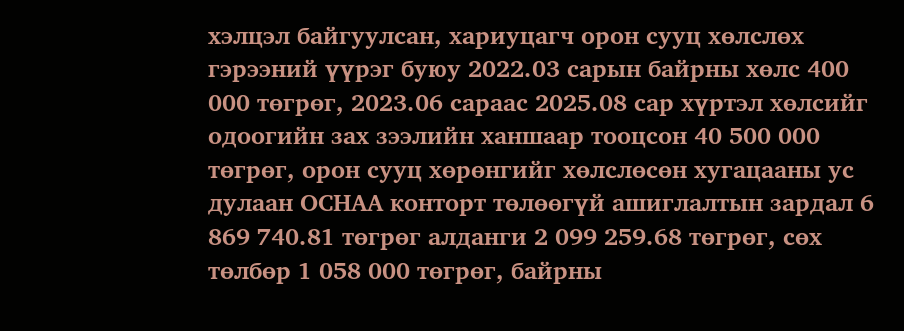хэлцэл байгуулсан, хариуцагч орон сууц хөлслөх гэрээний үүрэг буюу 2022.03 сарын байрны хөлс 400 000 төгрөг, 2023.06 сараас 2025.08 сар хүртэл хөлсийг одоогийн зах зээлийн ханшаар тооцсон 40 500 000 төгрөг, орон сууц хөрөнгийг хөлслөсөн хугацааны ус дулаан ОСНАА конторт төлөөгүй ашиглалтын зардал 6 869 740.81 төгрөг алданги 2 099 259.68 төгрөг, сөх төлбөр 1 058 000 төгрөг, байрны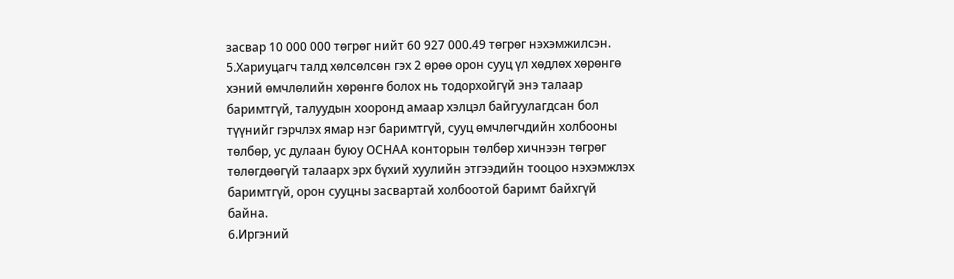засвар 10 000 000 төгрөг нийт 60 927 000.49 төгрөг нэхэмжилсэн.
5.Хариуцагч талд хөлсөлсөн гэх 2 өрөө орон сууц үл хөдлөх хөрөнгө хэний өмчлөлийн хөрөнгө болох нь тодорхойгүй энэ талаар баримтгүй, талуудын хооронд амаар хэлцэл байгуулагдсан бол түүнийг гэрчлэх ямар нэг баримтгүй, сууц өмчлөгчдийн холбооны төлбөр, ус дулаан буюу ОСНАА конторын төлбөр хичнээн төгрөг төлөгдөөгүй талаарх эрх бүхий хуулийн этгээдийн тооцоо нэхэмжлэх баримтгүй, орон сууцны засвартай холбоотой баримт байхгүй байна.
6.Иргэний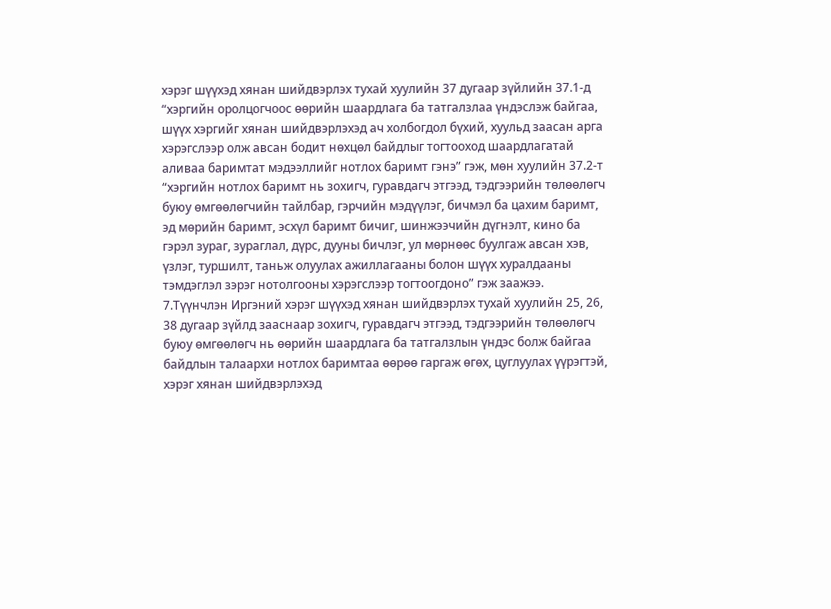хэрэг шүүхэд хянан шийдвэрлэх тухай хуулийн 37 дугаар зүйлийн 37.1-д “хэргийн оролцогчоос өөрийн шаардлага ба татгалзлаа үндэслэж байгаа, шүүх хэргийг хянан шийдвэрлэхэд ач холбогдол бүхий, хуульд заасан арга хэрэгслээр олж авсан бодит нөхцөл байдлыг тогтооход шаардлагатай аливаа баримтат мэдээллийг нотлох баримт гэнэ” гэж, мөн хуулийн 37.2-т “хэргийн нотлох баримт нь зохигч, гуравдагч этгээд, тэдгээрийн төлөөлөгч буюу өмгөөлөгчийн тайлбар, гэрчийн мэдүүлэг, бичмэл ба цахим баримт, эд мөрийн баримт, эсхүл баримт бичиг, шинжээчийн дүгнэлт, кино ба гэрэл зураг, зураглал, дүрс, дууны бичлэг, ул мөрнөөс буулгаж авсан хэв, үзлэг, туршилт, таньж олуулах ажиллагааны болон шүүх хуралдааны тэмдэглэл зэрэг нотолгооны хэрэгслээр тогтоогдоно” гэж заажээ.
7.Түүнчлэн Иргэний хэрэг шүүхэд хянан шийдвэрлэх тухай хуулийн 25, 26, 38 дугаар зүйлд зааснаар зохигч, гуравдагч этгээд, тэдгээрийн төлөөлөгч буюу өмгөөлөгч нь өөрийн шаардлага ба татгалзлын үндэс болж байгаа байдлын талаархи нотлох баримтаа өөрөө гаргаж өгөх, цуглуулах үүрэгтэй, хэрэг хянан шийдвэрлэхэд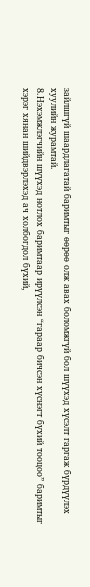зайлшгүй шаардлагатай баримтыг өөрөө олж авах боломжгүй бол шүүхэд хүсэлт гаргаж бүрдүүлэх хуулийн журамтай.
8.Нэхэмжлэгчийн шүүхэд нотлох баримтаар ирүүлсэн “гараар бичсэн хүснэгт бүхий тооцоо” баримтыг хэрэг хянан шийдвэрлэхэд ач холбогдол бүхий,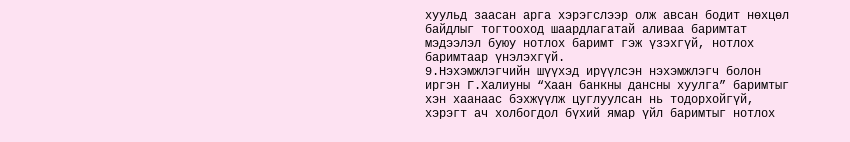хуульд заасан арга хэрэгслээр олж авсан бодит нөхцөл байдлыг тогтооход шаардлагатай аливаа баримтат мэдээлэл буюу нотлох баримт гэж үзэхгүй, нотлох баримтаар үнэлэхгүй.
9.Нэхэмжлэгчийн шүүхэд ирүүлсэн нэхэмжлэгч болон иргэн Г.Халиуны “Хаан банкны дансны хуулга” баримтыг хэн хаанаас бэхжүүлж цуглуулсан нь тодорхойгүй, хэрэгт ач холбогдол бүхий ямар үйл баримтыг нотлох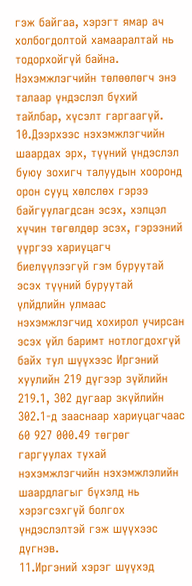гэж байгаа, хэрэгт ямар ач холбогдолтой хамааралтай нь тодорхойгүй байна. Нэхэмжлэгчийн төлөөлөгч энэ талаар үндэслэл бүхий тайлбар, хүсэлт гаргаагүй.
10.Дээрхээс нэхэмжлэгчийн шаардах эрх, түүний үндэслэл буюу зохигч талуудын хооронд орон сууц хөлслөх гэрээ байгуулагдсан эсэх, хэлцэл хүчин төгөлдөр эсэх, гэрээний үүргээ хариуцагч биелүүлээгүй гэм буруутай эсэх түүний буруутай үлйдлийн улмаас нэхэмжлэгчид хохирол учирсан эсэх үйл баримт нотлогдохгүй байх тул шүүхээс Иргэний хуулийн 219 дүгээр зүйлийн 219.1, 302 дугаар зкүйлийн 302.1-д зааснаар хариуцагчаас 60 927 000.49 төгрөг гаргуулах тухай нэхэмжлэгчийн нэхэмжлэлийн шаардлагыг бүхэлд нь хэрэгсэхгүй болгох үндэслэлтэй гэж шүүхээс дүгнэв.
11.Иргэний хэрэг шүүхэд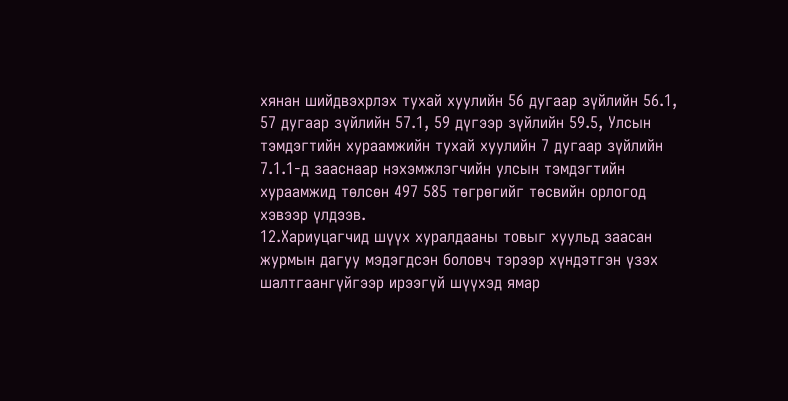хянан шийдвэхрлэх тухай хуулийн 56 дугаар зүйлийн 56.1, 57 дугаар зүйлийн 57.1, 59 дүгээр зүйлийн 59.5, Улсын тэмдэгтийн хураамжийн тухай хуулийн 7 дугаар зүйлийн 7.1.1-д зааснаар нэхэмжлэгчийн улсын тэмдэгтийн хураамжид төлсөн 497 585 төгрөгийг төсвийн орлогод хэвээр үлдээв.
12.Хариуцагчид шүүх хуралдааны товыг хуульд заасан журмын дагуу мэдэгдсэн боловч тэрээр хүндэтгэн үзэх шалтгаангүйгээр ирээгүй шүүхэд ямар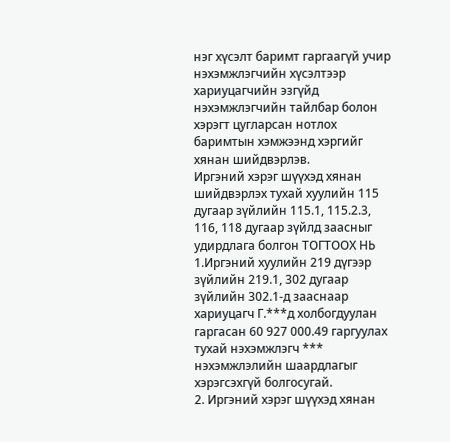нэг хүсэлт баримт гаргаагүй учир нэхэмжлэгчийн хүсэлтээр хариуцагчийн эзгүйд нэхэмжлэгчийн тайлбар болон хэрэгт цугларсан нотлох баримтын хэмжээнд хэргийг хянан шийдвэрлэв.
Иргэний хэрэг шүүхэд хянан шийдвэрлэх тухай хуулийн 115 дугаар зүйлийн 115.1, 115.2.3, 116, 118 дугаар зүйлд заасныг удирдлага болгон ТОГТООХ НЬ
1.Иргэний хуулийн 219 дүгээр зүйлийн 219.1, 302 дугаар зүйлийн 302.1-д зааснаар хариуцагч Г.***д холбогдуулан гаргасан 60 927 000.49 гаргуулах тухай нэхэмжлэгч *** нэхэмжлэлийн шаардлагыг хэрэгсэхгүй болгосугай.
2. Иргэний хэрэг шүүхэд хянан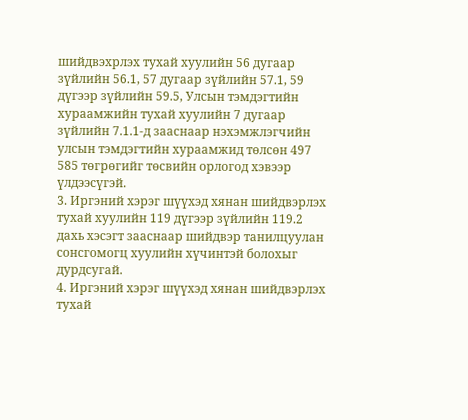шийдвэхрлэх тухай хуулийн 56 дугаар зүйлийн 56.1, 57 дугаар зүйлийн 57.1, 59 дүгээр зүйлийн 59.5, Улсын тэмдэгтийн хураамжийн тухай хуулийн 7 дугаар зүйлийн 7.1.1-д зааснаар нэхэмжлэгчийн улсын тэмдэгтийн хураамжид төлсөн 497 585 төгрөгийг төсвийн орлогод хэвээр үлдээсүгэй.
3. Иргэний хэрэг шүүхэд хянан шийдвэрлэх тухай хуулийн 119 дүгээр зүйлийн 119.2 дахь хэсэгт зааснаар шийдвэр танилцуулан сонсгомогц хуулийн хүчинтэй болохыг дурдсугай.
4. Иргэний хэрэг шүүхэд хянан шийдвэрлэх тухай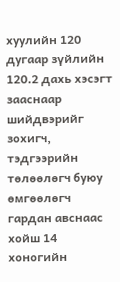хуулийн 120 дугаар зүйлийн 120.2 дахь хэсэгт зааснаар шийдвэрийг зохигч, тэдгээрийн төлөөлөгч буюу өмгөөлөгч гардан авснаас хойш 14 хоногийн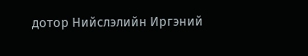дотор Нийслэлийн Иргэний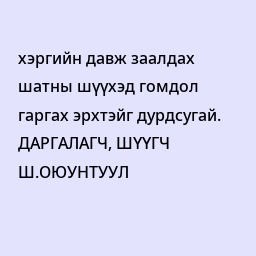хэргийн давж заалдах шатны шүүхэд гомдол гаргах эрхтэйг дурдсугай.
ДАРГАЛАГЧ, ШҮҮГЧ Ш.ОЮУНТУУЛ